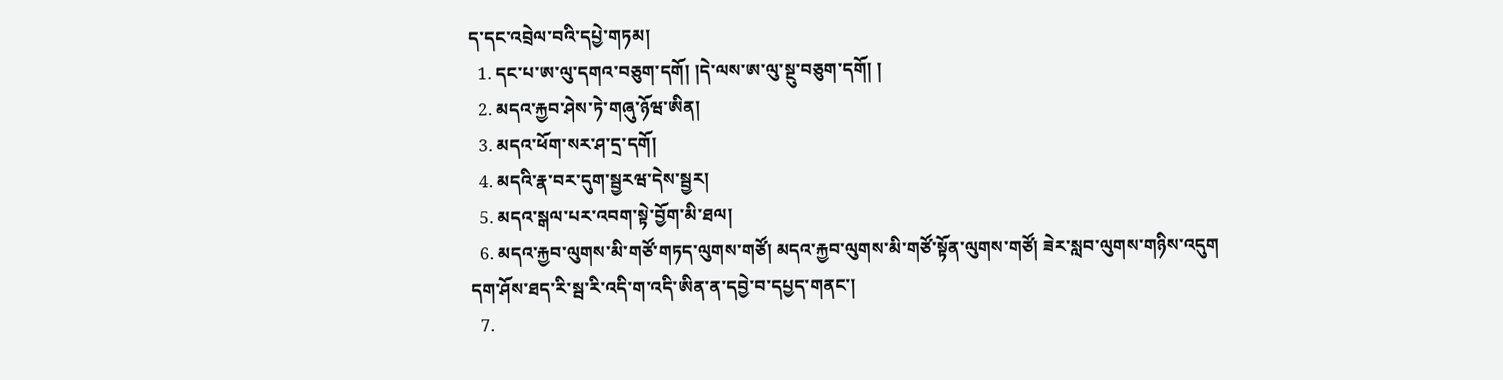ད་དང་འབྲེལ་བའི་དཔྱེ་གཏམ།
  1. དང་པ་ཨ་ལུ་དགའ་བཅུག་དགོ། །དེ་ལས་ཨ་ལུ་སྔུ་བཅུག་དགོ། །
  2. མདའ་རྐྱབ་ཤེས་ཏེ་གཞུ་ཉོཝ་ཨིན།
  3. མདའ་ཕོག་སར་ཤ་དྲ་དགོ།
  4. མདའི་རྣ་བར་དུག་སྦྱརཝ་དེས་སྦྱར།
  5. མདའ་སྒལ་པར་འབག་སྟེ་བྱོག་མི་ཐལ།
  6. མདའ་རྐྱབ་ལུགས་མི་གཙོ་གཏད་ལུགས་གཙོ། མདའ་རྐྱབ་ལུགས་མི་གཙོ་སྟོན་ལུགས་གཙོ། ཟེར་སླབ་ལུགས་གཉིས་འདུག དག་ཤོས་ཐད་རི་སྦ་རི་འདི་ག་འདི་ཨིན་ན་དབྱེ་བ་དཔྱད་གནང་།
  7.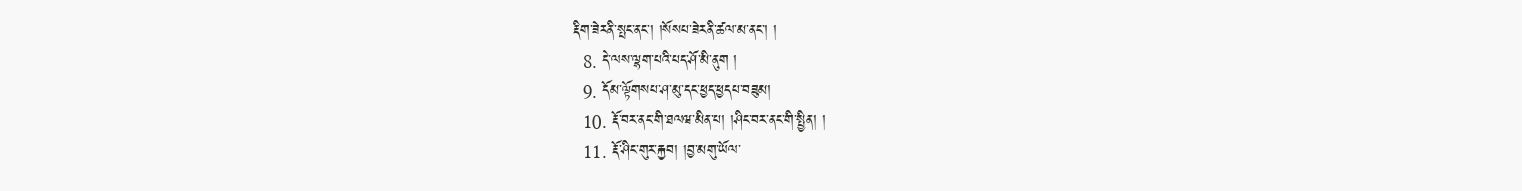རྡིག་ཟེརནི་སྤང་ནང་། །སོསཔ་ཟེརནི་ཚལ་མ་ནང་། །
  8. དེ་ལས་ལྷག་པའི་པད་ཤོ་མི་ནུག །
  9. དོམ་ལྟོགསཔ་ཤ་མུ་དང་ཕྱད་ཕྱདཔ་བཟུམ།
  10. རྡོ་བར་ནང་གི་ཐལཝ་མིན་པ། །ཤིང་བར་ནང་གི་སྤྱིན། །
  11. རྡོ་ཤིང་གུར་རྐྱབ། །བྱ་མགུ་ཡོལ་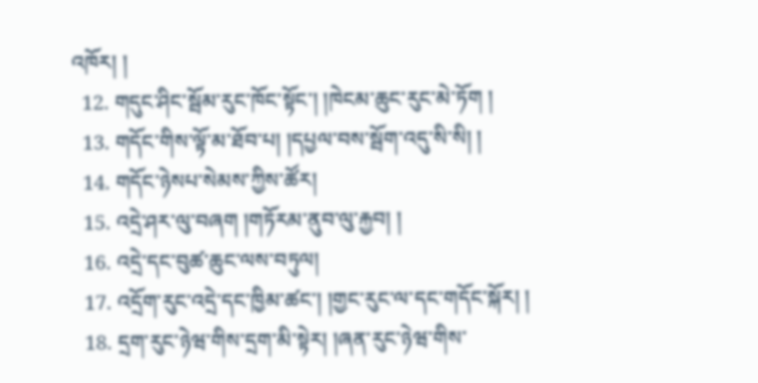འཁོར། །
  12. གདུང་ཤིང་སྦོམ་རུང་ཁོང་སྟོང་། །ཁེངམ་ཆུང་རུང་མེ་ཏོག །
  13. གདོང་གིས་ལྟོ་མ་ཐོབ་པ། །དཔྱལ་བས་སྦོག་འདུ་སི་སི། །
  14. གདོང་ཉེསཔ་སེམས་ཀྱིས་ཚོར།
  15. འདྲེ་ཤར་ལུ་བཞག །གཏོརམ་ནུབ་ལུ་རྐྱབ། །
  16. འདྲེ་དང་བུཚ་ཆུང་ལས་བཏུལ།
  17. འདྲོག་རུང་འདྲེ་དང་ཁྱིམ་ཚང་། །གྱང་རུང་ལ་དང་གདོང་སྐོར། །
  18. དྲག་རུང་ཉེཝ་གིས་དྲག་མི་སྟེར། །ཞན་རུང་ཉེཝ་གིས་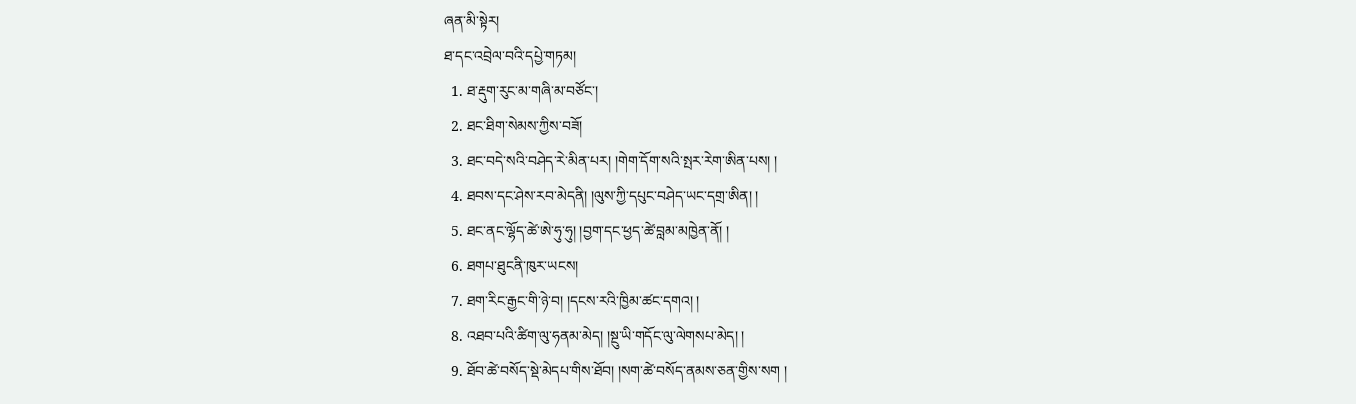ཞན་མི་སྟེར།
ཐ་དང་འབྲེལ་བའི་དཔྱེ་གཏམ།
  1. ཐ་རྡུག་རུང་མ་གཞི་མ་བཙོང་།
  2. ཐང་ཐིག་སེམས་ཀྱིས་བཟོ།
  3. ཐང་བདེ་སའི་བཤེད་རེ་མིན་པར། །གེག་དོག་སའི་སྤར་རེག་ཨིན་པས། །
  4. ཐབས་དང་ཤེས་རབ་མེདནི། །ལུས་ཀྱི་དཔུང་བཤེད་ཡང་དགྲ་ཨིན། །
  5. ཐང་ནང་ལྷོད་ཚེ་ཨེ་ཧུ་ཧུ། །བྱག་དང་ཕྱད་ཚེ་བླམ་མཁྱེན་ནོ། །
  6. ཐགཔ་ཐུངནི་ཁུར་ཡངས།
  7. ཐག་རིང་རྒྱང་གི་ཉེ་བ། །དངས་རའི་ཁྱིམ་ཚང་དགའ། །
  8. འཐབ་པའི་ཚིག་ལུ་ཧནམ་མེད། །སྔུ་ཡི་གདོང་ལུ་ལེགསཔ་མེད། །
  9. ཐོབ་ཚེ་བསོད་སྡེ་མེདཔ་གིས་ཐོབ། །སག་ཚེ་བསོད་ནམས་ཅན་གྱིས་སག །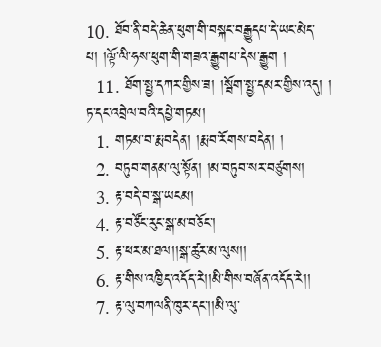10. ཐོབ་ནི་བདེ་ཆེན་ཕུག་གི་བསྐང་བརྒྱུདཔ་དེ་ཡང་མེད་པ། །ལྟོ་ལི་ཧས་ཕུག་གི་གཟའ་རྒྱུགཔ་དེས་རྒྱུག །
  11. ཐོག་སྤྱ་དཀར་གྱིས་ཟ། །སྦོག་སྤྱ་དམར་གྱིས་འདུ། །
ཏ་དང་འབྲེལ་བའི་དཔྱེ་གཏམ།
  1. གཏམ་བ་རྨ་བདེན། །རྨ་བ་རོགས་བདེན། །
  2. བཏུབ་གནམ་ལུ་སྟོན། །མ་བཏུབ་སར་བཙུགས།
  3. རྟ་བདེ་བ་སྒ་ཡངམ།
  4. རྟ་བཙོང་རུང་སྒ་མ་བཅོང་།
  5. རྟ་ཕར་མ་ཐལ།།སྒ་ཚུར་མ་ལུས།།
  6. རྟ་གིས་འཁྱིད་འདོད་རེ།།མི་གིས་བཞོན་འདོད་རེ།།
  7. རྟ་ལུ་བཀལནི་ཁུར་དང་།།མི་ལུ་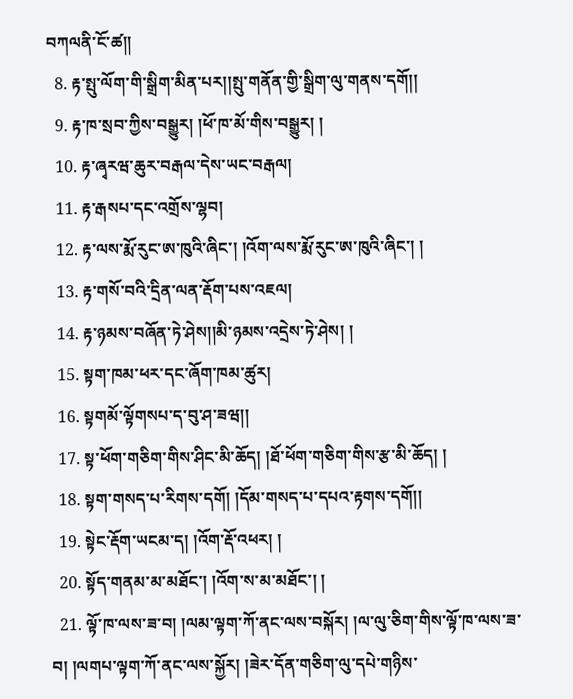བཀལནི་ངོ་ཚ།།
  8. རྟ་སྤུ་ལོག་གི་སྒྲིག་མིན་པར།།སྤུ་གནོན་གྱི་སྒྲིག་ལུ་གནས་དགོ།།
  9. རྟ་ཁ་སྲབ་ཀྱིས་བསྒྱུར། །ཕོ་ཁ་མོ་གིས་བསྒྱུར། །
  10. རྟ་ཞྭརཝ་ཆུར་བརྒལ་དེས་ཡང་བརྒལ།
  11. རྟ་རྒསཔ་དང་འགྲོས་ལྷབ།
  12. རྟ་ལས་རྨོ་རུང་ཨ་ཁུའི་ཞིང་། །འོག་ལས་རྨོ་རུང་ཨ་ཁུའི་ཞིང་། །
  13. རྟ་གསོ་བའི་དྲིན་ལན་རྡོག་པས་འཇལ།
  14. རྟ་ཉམས་བཞོན་ཏེ་ཤེས།།མི་ཉམས་འདྲེས་ཏེ་ཤེས། །
  15. སྟག་ཁམ་ཕར་དང་ཞོག་ཁམ་ཚུར།
  16. སྟགམོ་ལྟོགསཔ་ད་བུ་ཤ་ཟཝ།།
  17. སྟ་ཕོག་གཅིག་གིས་ཤིང་མི་ཆོད། །ཐོ་ཕོག་གཅིག་གིས་རྩ་མི་ཆོད། །
  18. སྟག་གསད་པ་རིགས་དགོ། །དོམ་གསད་པ་དཔའ་རྟགས་དགོ།།
  19. སྟེང་རྡོག་ཡངམ་ད། །འོག་རྡོ་འཕར། །
  20. སྟོད་གནམ་མ་མཐོང་། །འོག་ས་མ་མཐོང་། །
  21. ལྟོ་ཁ་ལས་ཟ་བ། །ལམ་ལྟག་ཀོ་ནང་ལས་བསྐོར། །ལ་ལུ་ཅིག་གིས་ལྟོ་ཁ་ལས་ཟ་བ། །ལགཔ་ལྟག་ཀོ་ནང་ལས་སྐྱོར། །ཟེར་དོན་གཅིག་ལུ་དཔེ་གཉིས་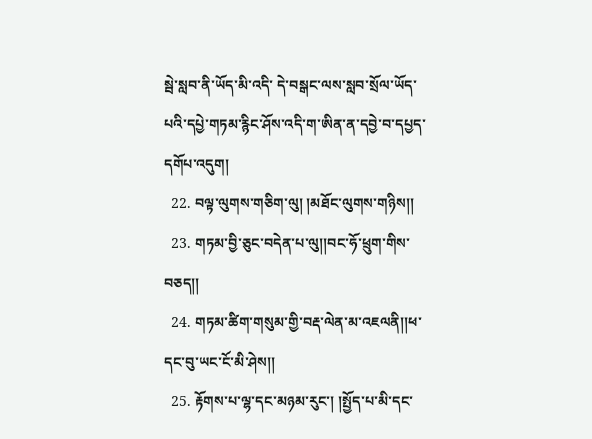སྦེ་སླབ་ནི་ཡོད་མི་འདི་ དེ་བསྒང་ལས་སླབ་སྲོལ་ཡོད་པའི་དཔྱེ་གཏམ་རྙིང་ཤོས་འདི་ག་ཨིན་ན་དབྱེ་བ་དཔྱད་དགོཔ་འདུག།
  22. བལྟ་ལུགས་གཅིག་ལུ། །མཐོང་ལུགས་གཉིས།།
  23. གཏམ་བྱི་ཅུང་བདེན་པ་ལུ།།བང་ཧོ་ཕྲུག་གིས་བཅད།།
  24. གཏམ་ཚིག་གསུམ་གྱི་བརྡ་ལེན་མ་འཇལནི།།ཕ་དང་བུ་ཡང་ངོ་མི་ཤེས།།
  25. རྟོགས་པ་ལྷ་དང་མཉམ་རུང་། །སྤྱོད་པ་མི་དང་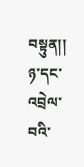བསྟུན།།
ཉ་དང་འབྲེལ་བའི་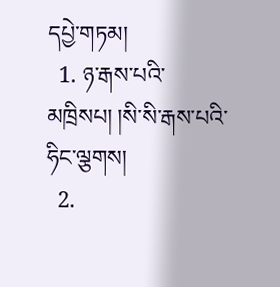དཔྱེ་གཏམ།
  1. ཉ་རྒས་པའི་མཁྲིསཔ། །སི་སི་རྒས་པའི་ཧིང་ལྕགས།
  2.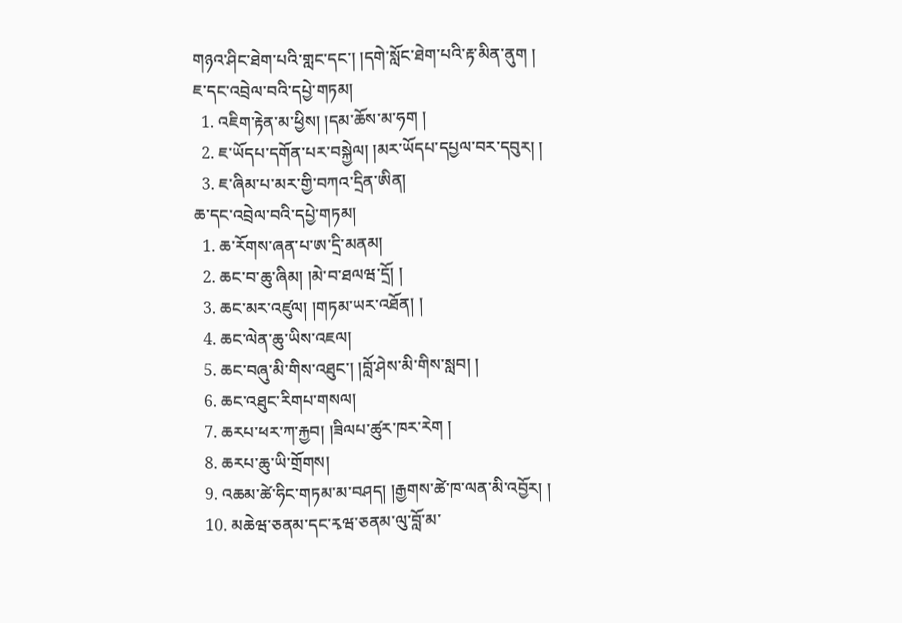གཉའ་ཤིང་ཐེག་པའི་གླང་དང་། །དགེ་སློང་ཐེག་པའི་རྟ་མིན་ནུག །
ཇ་དང་འབྲེལ་བའི་དཔྱེ་གཏམ།
  1. འཇིག་རྟེན་མ་ཕྱིས། །དམ་ཆོས་མ་ཧག །
  2. ཇ་ཡོདཔ་དགོན་པར་བསྐྱེལ། །མར་ཡོདཔ་དཔྱལ་བར་དབུར། །
  3. ཇ་ཞིམ་པ་མར་གྱི་བཀའ་དྲིན་ཨིན།
ཆ་དང་འབྲེལ་བའི་དཔྱེ་གཏམ།
  1. ཆ་རོགས་ཞན་པ་ཨ་དྲི་མནམ།
  2. ཆང་བ་ཆུ་ཞིམ། །མེ་བ་ཐལཝ་དྲོ། །
  3. ཆང་མར་འཛུལ། །གཏམ་ཡར་འཐོན། །
  4. ཆང་ལེན་ཆུ་ཡིས་འཇལ།
  5. ཆང་བཞུ་མི་གིས་འཐུང་། །བློ་ཤེས་མི་གིས་སླབ། །
  6. ཆང་འཐུང་རིགཔ་གསལ།
  7. ཆརཔ་ཕར་ཀ་རྐྱབ། །ཟིལཔ་ཚུར་ཁར་རེག །
  8. ཆརཔ་ཆུ་ཡི་གྲོགས།
  9. འཆམ་ཚེ་ཧིང་གཏམ་མ་བཤད། །རྒྱགས་ཚེ་ཁ་ལན་མི་འབྱོར། །
  10. མཆེཝ་ཅནམ་དང་རྭཝ་ཅནམ་ལུ་བློ་མ་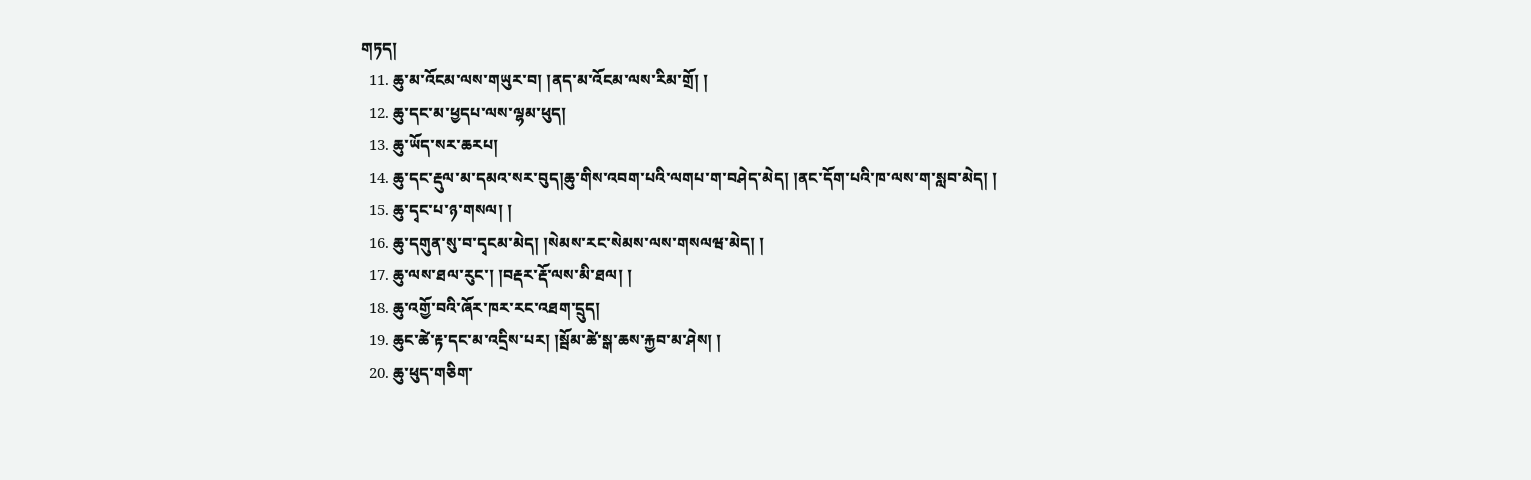གཏད།
  11. ཆུ་མ་འོངམ་ལས་གཡུར་བ། །ནད་མ་འོངམ་ལས་རིམ་གྲོ། །
  12. ཆུ་དང་མ་ཕྱདཔ་ལས་ལྷམ་ཕུད།
  13. ཆུ་ཡོད་སར་ཆརཔ།
  14. ཆུ་དང་རྡུལ་མ་དམའ་སར་བུད།ཆུ་གིས་འབག་པའི་ལགཔ་ག་བཤེད་མེད། །ནང་དོག་པའི་ཁ་ལས་ག་སླབ་མེད། །
  15. ཆུ་དྭང་པ་ཉ་གསལ། །
  16. ཆུ་དགུན་སུ་བ་དྭངམ་མེད། །སེམས་རང་སེམས་ལས་གསལཝ་མེད། །
  17. ཆུ་ལས་ཐལ་རུང་། །བརྡར་རྡོ་ལས་མི་ཐལ། །
  18. ཆུ་འགྱོ་བའི་ཞོར་ཁར་རང་འཐག་དྲུད།
  19. ཆུང་ཚེ་རྟ་དང་མ་འདྲིས་པར། །སྦོམ་ཚེ་སྒ་ཆས་རྐྱབ་མ་ཤེས། །
  20. ཆུ་ཕུད་གཅིག་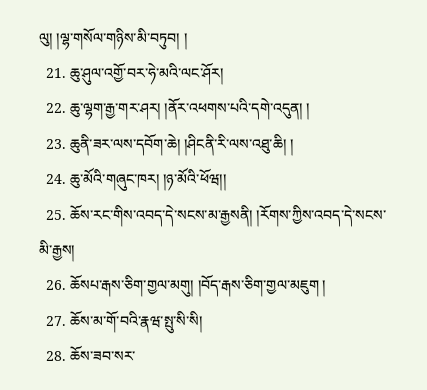ལུ། །ལྷ་གསོལ་གཉིས་མི་བཏུབ། །
  21. ཆུ་ཤུལ་འགྱོ་བར་ཧེ་མའི་ལང་ཤོར།
  22. ཆུ་ལྷག་རྒྱ་གར་ཤར། །ནོར་འཕགས་པའི་དགེ་འདུན། །
  23. ཆུནི་ཟར་ལས་དབོག་ཆེ། །ཤིངནི་རི་ལས་འཐུ་ཆི། །
  24. ཆུ་མོའི་གཞུང་ཁར། །ཉ་མོའི་ཕོཝ།།
  25. ཆོས་རང་གིས་འབད་དེ་སངས་མ་རྒྱསནི། །རོགས་ཀྱིས་འབད་དེ་སངས་མི་རྒྱས།
  26. ཆོསཔ་རྒས་ཅིག་གྱལ་མགུ། །བོད་རྒས་ཅིག་གྱལ་མཇུག །
  27. ཆོས་མ་གོ་བའི་རྣཝ་སྤུ་སི་སི།
  28. ཆོས་ཟབ་སར་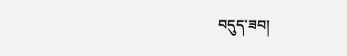བདུད་ཟབ།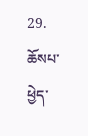29. ཆོསཔ་ཕྱེད་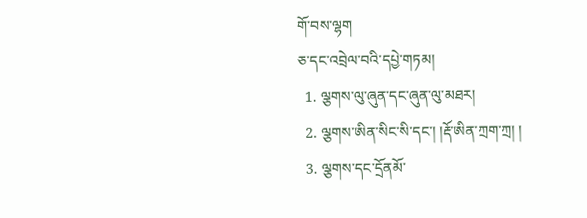གོ་བས་ལྷག
ཅ་དང་འབྲེལ་བའི་དཔྱེ་གཏམ།
  1. ལྕགས་ལུ་ཞུན་དང་ཞུན་ལུ་མཐར།
  2. ལྕགས་ཨིན་སིང་སི་དང་། །རྡོ་ཨིན་ཀྲག་ཀྲ། །
  3. ལྕགས་དང་དྲོནམོ་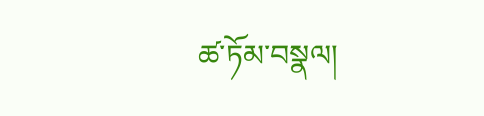ཚ་ཏོམ་བསྣལ།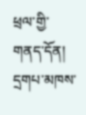ཕྲལ་གྱི་གནད་དོན།
དྲགཔ་མཁས་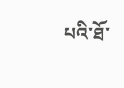པའི་ཐོ་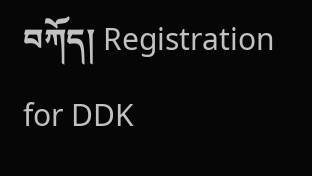བཀོད། Registration for DDK